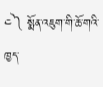༤༽ སྨོན་འཇུག་གི་ཆོ་གའི་ཁྱད་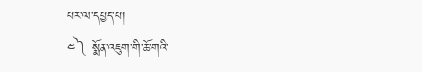པར་ལ་དཔྱད་པ།
༤༽ སྨོན་འཇུག་གི་ཆོ་གའི་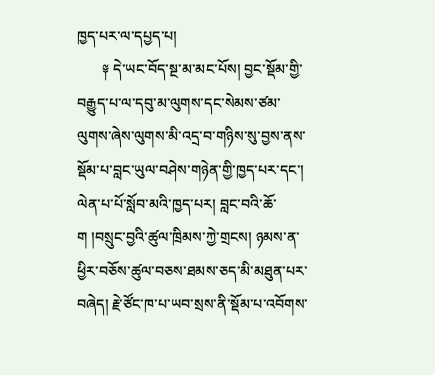ཁྱད་པར་ལ་དཔྱད་པ།
       ༈ དེ་ཡང་བོད་སྔ་མ་མང་པོས། བྱང་སྡོམ་གྱི་བརྒྱུད་པ་ལ་དབུ་མ་ལུགས་དང་སེམས་ཙམ་ལུགས་ཞེས་ལུགས་མི་འདྲ་བ་གཉིས་སུ་བྱས་ནས་སྡོམ་པ་བླང་ཡུལ་བཤེས་གཉེན་གྱི་ཁྱད་པར་དང་། ལེན་པ་པོ་སློབ་མའི་ཁྱད་པར། བླང་བའི་ཆོ་ག །བསྲུང་བྱའི་ཚུལ་ཁྲིམས་ཀྱེ་གྲངས། ཉམས་ན་ཕྱིར་བཅོས་ཚུལ་བཅས་ཐམས་ཅད་མི་མཐུན་པར་བཞེད། རྗེ་ཙོང་ཁ་པ་ཡབ་སྲས་ནི་སྡོམ་པ་འབོགས་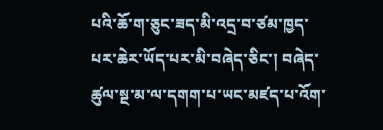པའི་ཆོ་ག་ཅུང་ཟད་མི་འདྲ་བ་ཙམ་ཁྱད་པར་ཆེར་ཡོད་པར་མི་བཞེད་ཅིང་། བཞེད་ཚུལ་སྔ་མ་ལ་དགག་པ་ཡང་མཛད་པ་འོག་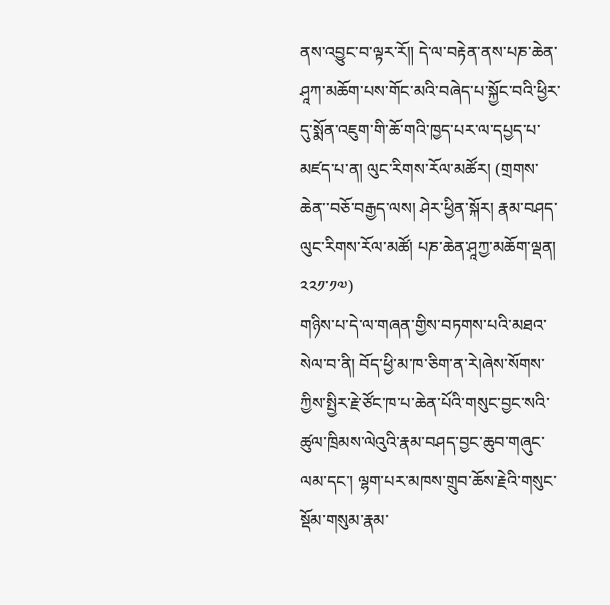ནས་འབྱུང་བ་ལྟར་རོ༎ དེ་ལ་བརྟེན་ནས་པཎ་ཆེན་ཤཱཀ་མཆོག་པས་གོང་མའི་བཞེད་པ་སྐྱོང་བའི་ཕྱིར་དུ་སྨོན་འཇུག་གི་ཆོ་གའི་ཁྱད་པར་ལ་དཔྱད་པ་མཛད་པ་ན། ལུང་རིགས་རོལ་མཚོར། (གྲགས་ཆེན་་བཅོ་བརྒྱད་ལས། ཤེར་ཕྱིན་སྐོར། རྣམ་བཤད་ལུང་རིགས་རོལ་མཚོ། པཎ་ཆེན་ཤཱཀྱ་མཆོག་ལྡན། ༢༢༡་༡༧)
གཉིས་པ་དེ་ལ་གཞན་གྱིས་བཏགས་པའི་མཐའ་སེལ་བ་ནི། བོད་ཕྱི་མ་ཁ་ཅིག་ན་རེ།ཞེས་སོགས་ཀྱིས་སྤྱིར་རྗེ་ཙོང་ཁ་པ་ཆེན་པོའི་གསུང་བྱང་སའི་ཚུལ་ཁྲིམས་ལེའུའི་རྣམ་བཤད་བྱང་ཆུབ་གཞུང་ལམ་དང་། ལྷག་པར་མཁས་གྲུབ་ཆོས་རྗེའི་གསུང་སྡོམ་གསུམ་རྣམ་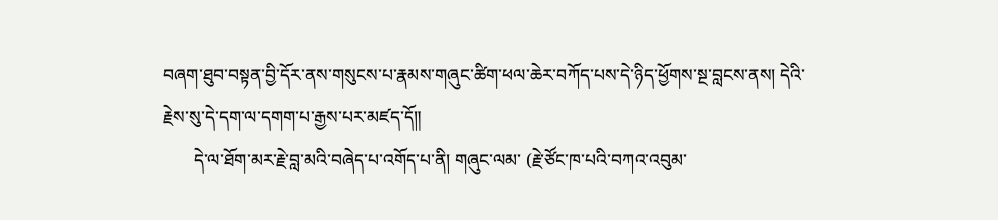བཞག་ཐུབ་བསྟན་བྱི་དོར་ནས་གསུངས་པ་རྣམས་གཞུང་ཚིག་ཕལ་ཆེར་བཀོད་པས་དེ་ཉིད་ཕྱོགས་སྔ་བླངས་ནས། དེའི་རྗེས་སུ་དེ་དག་ལ་དགག་པ་རྒྱས་པར་མཛད་དོ༎
       དེ་ལ་ཐོག་མར་རྗེ་བླ་མའི་བཞེད་པ་འགོད་པ་ནི། གཞུང་ལམ་ (རྗེ་ཙོང་ཁ་པའི་བཀའ་འབུམ་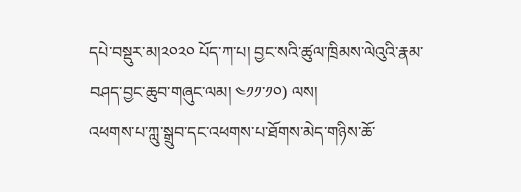དཔེ་བསྡུར་མ།༢༠༢༠ པོད་ཀ་པ། བྱང་སའི་ཚུལ་ཁྲིམས་ལེའུའི་རྣམ་བཤད་བྱང་ཆུབ་གཞུང་ལམ། ༤༡༡་༡༠) ལས།
འཕགས་པ་ཀླུ་སྒྲུབ་དང་འཕགས་པ་ཐོགས་མེད་གཉིས་ཆོ་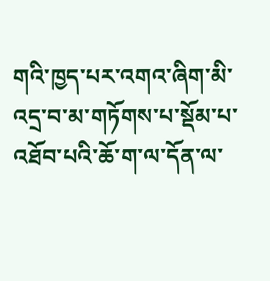གའི་ཁྱད་པར་འགའ་ཞིག་མི་འདྲ་བ་མ་གཏོགས་པ་སྡོམ་པ་འཐོབ་པའི་ཆོ་ག་ལ་དོན་ལ་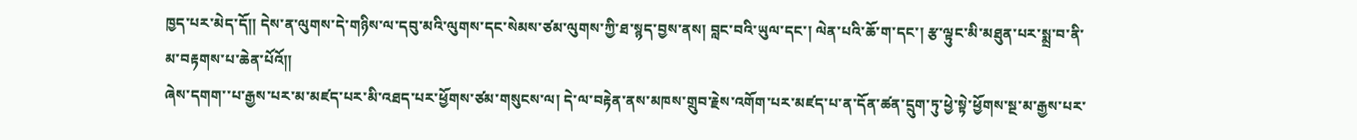ཁྱད་པར་མེད་དོ༎ དེས་ན་ལུགས་དེ་གཉིས་ལ་དབུ་མའི་ལུགས་དང་སེམས་ཙམ་ལུགས་ཀྱི་ཐ་སྙད་བྱས་ནས། བླང་བའི་ཡུལ་དང་། ལེན་པའི་ཆོ་ག་དང་། རྩ་ལྟུང་མི་མཐུན་པར་སྨྲ་བ་ནི་མ་བརྟགས་པ་ཆེན་པོའོ༎
ཞེས་དགག་་པ་རྒྱས་པར་མ་མཛད་པར་མི་འཐད་པར་ཕྱོགས་ཙམ་གསུངས་ལ། དེ་ལ་བརྟེན་ནས་མཁས་གྲུབ་རྗེས་འགོག་པར་མཛད་པ་ན་དོན་ཚན་དྲུག་ཏུ་ཕྱེ་སྟེ་ཕྱོགས་སྔ་མ་རྒྱས་པར་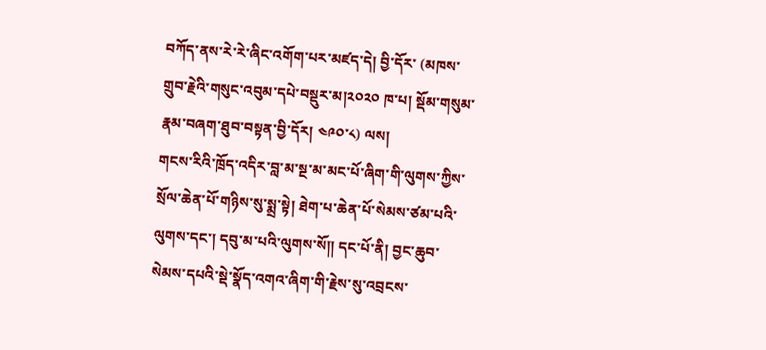བཀོད་ནས་རེ་རེ་ཞིང་འགོག་པར་མཛད་དེ། བྱི་དོར་ (མཁས་གྲུབ་རྗེའི་གསུང་འབུམ་དཔེ་བསྡུར་མ།༢༠༢༠ ཁ་པ། སྡོམ་གསུམ་རྣམ་བཞག་ཐུབ་བསྟན་བྱི་དོར། ༤༩༠་༨) ལས།
གངས་རིའི་ཁྲོད་འདིར་བླ་མ་སྔ་མ་མང་པོ་ཞིག་གི་ལུགས་ཀྱིས་སྲོལ་ཆེན་པོ་གཉིས་སུ་སྨྲ་སྟེ། ཐེག་པ་ཆེན་པོ་སེམས་ཙམ་པའི་ལུགས་དང་། དབུ་མ་པའི་ལུགས་སོ༎ དང་པོ་ནི། བྱང་ཆུབ་སེམས་དཔའི་སྡེ་སྣོད་འགའ་ཞིག་གི་རྗེས་སུ་འབྲངས་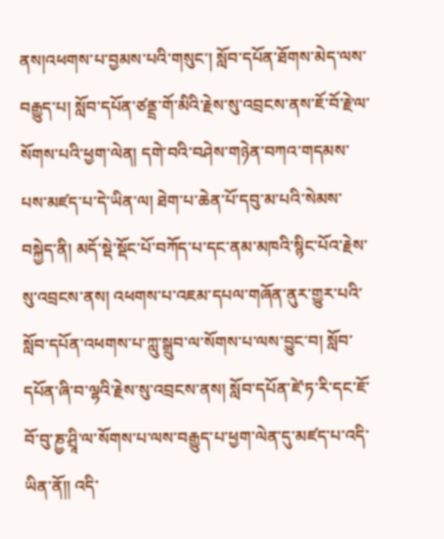ནས།འཕགས་པ་བྱམས་པའི་གསུང་། སློབ་དཔོན་ཐོགས་མེད་ལས་བརྒྱུད་པ། སློབ་དཔོན་ཙནྡྲ་གོ་མིའི་རྗེས་སུ་འབྲངས་ནས་ཇོ་བོ་རྗེ་ལ་སོགས་པའི་ཕྱག་ལེན། དགེ་བའི་བཤེས་གཉེན་བཀའ་གདམས་པས་མཛད་པ་དེ་ཡིན་ལ། ཐེག་པ་ཆེན་པོ་དབུ་མ་པའི་སེམས་བསྐྱེད་ནི། མདོ་སྡེ་སྡོང་པོ་བཀོད་པ་དང་ནམ་མཁའི་སྙིང་པོའ་རྗེས་སུ་འབྲངས་ནས། འཕགས་པ་འཇམ་དཔལ་གཞོན་ནུར་གྱུར་པའི་ སློབ་དཔོན་འཕགས་པ་ཀླུ་སྒྲུབ་ལ་སོགས་པ་ལས་བྱུང་བ། སློབ་དཔོན་ཞི་བ་ལྷའི་རྗེས་སུ་འབྲངས་ནས། སློབ་དཔོན་ཛེ་ཏ་རི་དང་ཇོ་བོ་བུ་ཎྱ་ཤྲཱི་ལ་སོགས་པ་ལས་བརྒྱུད་པ་ཕྱག་ལེན་དུ་མཛད་པ་འདི་ཡིན་ནོ༎ འདི་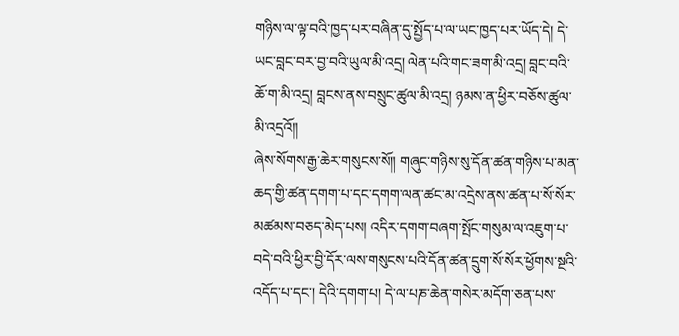གཉིས་ལ་ལྟ་བའི་ཁྱད་པར་བཞིན་དུ་སྤྱོད་པ་ལ་ཡང་ཁྱད་པར་ཡོད་དེ། དེ་ཡང་བླང་བར་བྱ་བའི་ཡུལ་མི་འདྲ། ལེན་པའི་གང་ཟག་མི་འདྲ། བླང་བའི་ཆོ་ག་མི་འདྲ། བླངས་ནས་བསྲུང་ཚུལ་མི་འདྲ། ཉམས་ན་ཕྱིར་བཅོས་ཚུལ་མི་འདྲའོ༎
ཞེས་སོགས་རྒྱ་ཆེར་གསུངས་སོ༎ གཞུང་གཉིས་སུ་དོན་ཚན་གཉིས་པ་མན་ཆད་གྱི་ཚན་དགག་པ་དང་དགག་ལན་ཚང་མ་འདྲེས་ནས་ཚན་པ་སོ་སོར་མཚམས་བཅད་མེད་པས། འདིར་དགག་བཞག་སྤོང་གསུམ་ལ་འཇུག་པ་བདེ་བའི་ཕྱིར་བྱི་དོར་ལས་གསུངས་པའི་དོན་ཚན་དྲུག་སོ་སོར་ཕྱོགས་སྔའི་འདོད་པ་དང་། དེའི་དགག་པ། དེ་ལ་པཎ་ཆེན་གསེར་མདོག་ཅན་པས་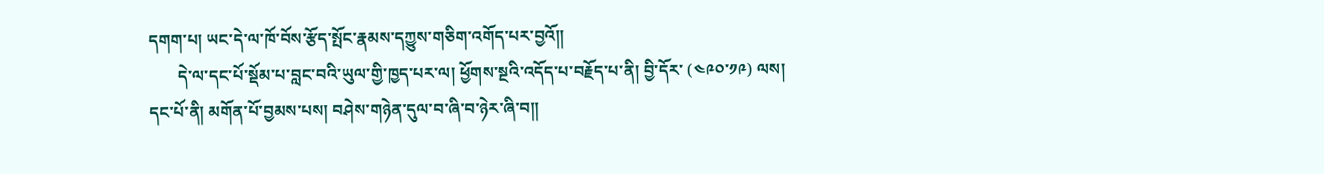དགག་པ། ཡང་དེ་ལ་ཁོ་བོས་རྩོད་སྤོང་རྣམས་དཀྱུས་གཅིག་འགོད་པར་བྱའོ༎
       དེ་ལ་དང་པོ་སྡོམ་པ་བླང་བའི་ཡུལ་གྱི་ཁྱད་པར་ལ། ཕྱོགས་སྔའི་འདོད་པ་བརྗོད་པ་ནི། བྱི་དོར་ (༤༩༠་༡༩) ལས།
དང་པོ་ནི། མགོན་པོ་བྱམས་པས། བཤེས་གཉེན་དུལ་བ་ཞི་བ་ཉེར་ཞི་བ༎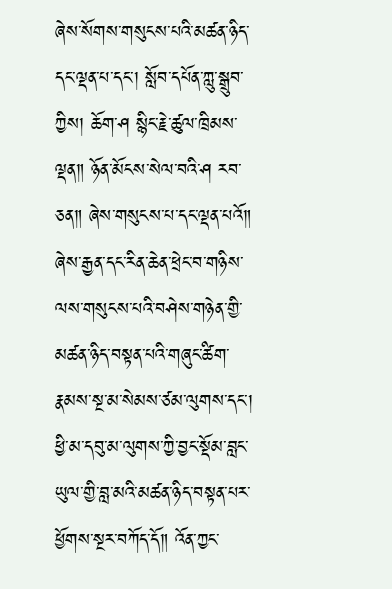ཞེས་སོགས་གསུངས་པའི་མཚན་ཉིད་དང་ལྡན་པ་དང་། སློབ་དཔོན་ཀླུ་སྒྲུབ་ཀྱིས། ཆོག་ཤ སྙིང་རྗེ་ཚུལ་ཁྲིམས་ལྡན༎ ཉོན་མོངས་སེལ་བའི་ཤ རབ་ཅན༎ ཞེས་གསུངས་པ་དང་ལྡན་པའོ༎
ཞེས་རྒྱན་དང་རིན་ཆེན་ཕྲེང་བ་གཉིས་ལས་གསུངས་པའི་བཤེས་གཉེན་གྱི་མཚན་ཉིད་བསྟན་པའི་གཞུང་ཚིག་རྣམས་སྔ་མ་སེམས་ཙམ་ལུགས་དང་། ཕྱི་མ་དབུ་མ་ལུགས་ཀྱི་བྱང་སྡོམ་བླང་ཡུལ་གྱི་བླ་མའི་མཚན་ཉིད་བསྟན་པར་ཕྱོགས་སྔར་བཀོད་དོ༎ འོན་ཀྱང་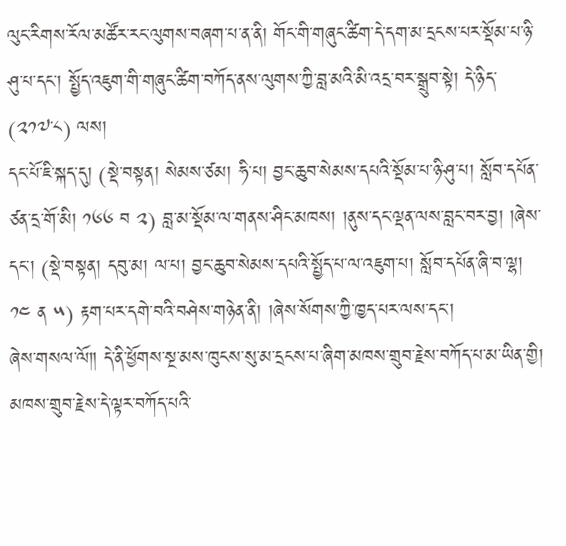ལུང་རིགས་རོལ་མཚོར་རང་ལུགས་བཞག་པ་ན་ནི། གོང་གི་གཞུང་ཚིག་དེ་དག་མ་དྲངས་པར་སྡོམ་པ་ཉི་ཤུ་པ་དང་། སྤྱོད་འཇུག་གི་གཞུང་ཚིག་བཀོད་ནས་ལུགས་ཀྱི་བླ་མའི་མི་འདྲ་བར་སྒྲུབ་སྟེ། དེ་ཉིད་ (༢༡༧་༨) ལས།
དང་པོ་ཇི་སྐད་དུ། (སྡེ་བསྟན། སེམས་ཙམ། ཧི་པ། བྱང་ཆུབ་སེམས་དཔའི་སྡོམ་པ་ཉི་ཤུ་པ། སློབ་དཔོན་ཙན་དྲ་གོ་མི། ༡༦༦ བ ༢) བླ་མ་སྡོམ་ལ་གནས་ཤིང་མཁས། །ནུས་དང་ལྡན་ལས་བླང་བར་བྱ། །ཞེས་དང་། (སྡེ་བསྟན། དབུ་མ། ལ་པ། བྱང་ཆུབ་སེམས་དཔའི་སྤྱོད་པ་ལ་འཇུག་པ། སློབ་དཔོན་ཞི་བ་ལྷ། ༡༤ ན ༥) རྟག་པར་དགེ་བའི་བཤེས་གཉེན་ནི། །ཞེས་སོགས་ཀྱི་ཁྱད་པར་ལས་དང་།
ཞེས་གསལ་ལོ༎ དེ་ནི་ཕྱོགས་སྔ་མས་ཁུངས་སུ་མ་དྲངས་པ་ཞིག་མཁས་གྲུབ་རྗེས་བཀོད་པ་མ་ཡིན་གྱི། མཁས་གྲུབ་རྗེས་དེ་ལྟར་བཀོད་པའི་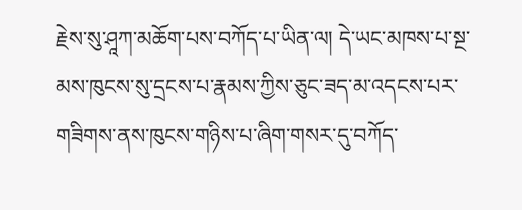རྗེས་སུ་ཤཱཀ་མཆོག་པས་བཀོད་པ་ཡིན་ལ། དེ་ཡང་མཁས་པ་སྔ་མས་ཁུངས་སུ་དྲངས་པ་རྣམས་ཀྱིས་ཅུང་ཟད་མ་འདངས་པར་གཟིགས་ནས་ཁུངས་གཉིས་པ་ཞིག་གསར་དུ་བཀོད་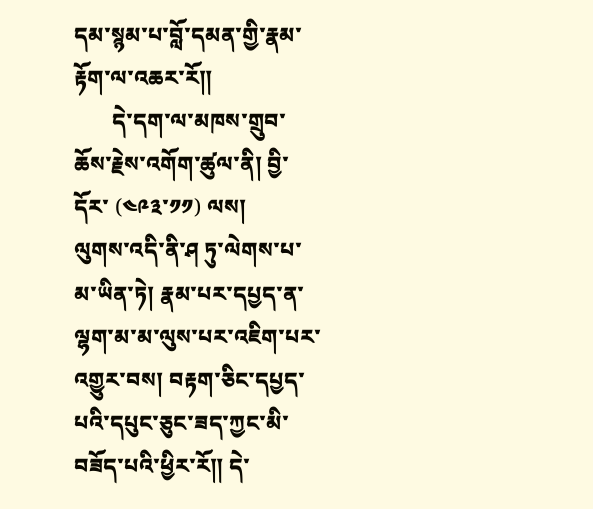དམ་སྙམ་པ་བློ་དམན་གྱི་རྣམ་རྟོག་ལ་འཆར་རོ༎
       དེ་དག་ལ་མཁས་གྲུབ་ཆོས་རྗེས་འགོག་ཚུལ་ནི། བྱི་དོར་ (༤༩༣་༡༡) ལས།
ལུགས་འདི་ནི་ཤ ཏུ་ལེགས་པ་མ་ཡིན་ཏེ། རྣམ་པར་དཔྱད་ན་ལྷག་མ་མ་ལུས་པར་འཇིག་པར་འགྱུར་བས། བརྟག་ཅིང་དཔྱད་པའི་དཔུང་ཅུང་ཟད་ཀྱང་མི་བཟོད་པའི་ཕྱིར་རོ༎ དེ་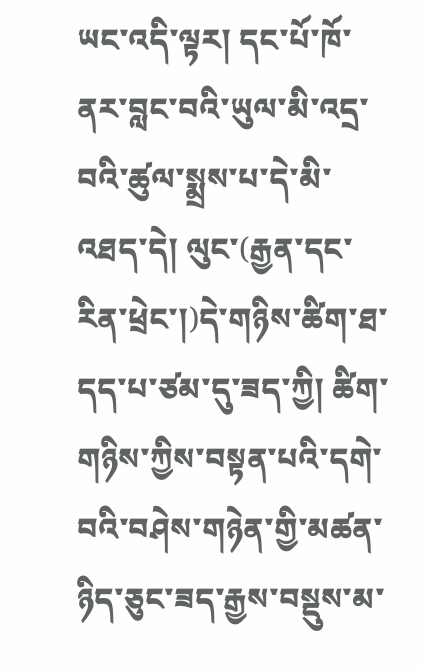ཡང་འདི་ལྟར། དང་པོ་ཁོ་ནར་བླང་བའི་ཡུལ་མི་འདྲ་བའི་ཚུལ་སྨྲས་པ་དེ་མི་འཐད་དེ། ལུང་(རྒྱན་དང་རིན་ཕྲེང་།)དེ་གཉིས་ཚིག་ཐ་དད་པ་ཙམ་དུ་ཟད་ཀྱི། ཚིག་གཉིས་ཀྱིས་བསྟན་པའི་དགེ་བའི་བཤེས་གཉེན་གྱི་མཚན་ཉིད་ཅུང་ཟད་རྒྱས་བསྡུས་མ་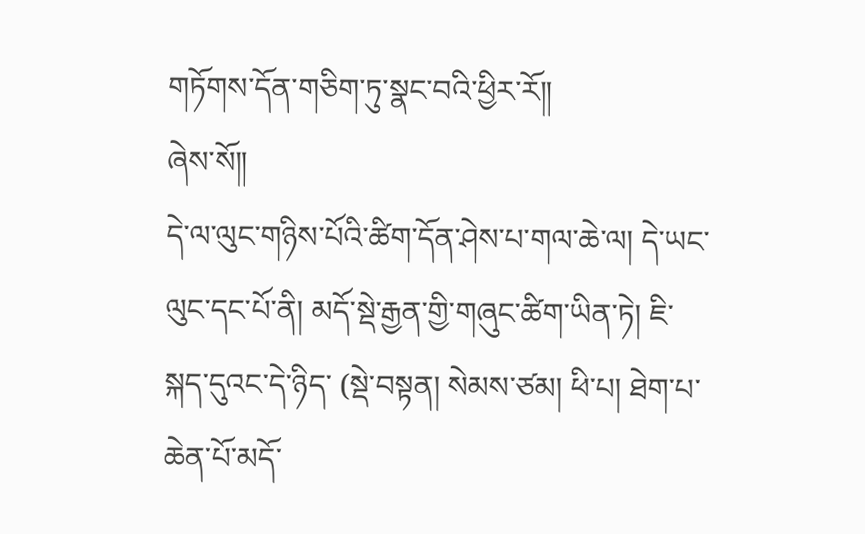གཏོགས་དོན་གཅིག་ཏུ་སྣང་བའི་ཕྱིར་རོ༎
ཞེས་སོ༎
དེ་ལ་ལུང་གཉིས་པོའི་ཚིག་དོན་ཤེས་པ་གལ་ཆེ་ལ། དེ་ཡང་ལུང་དང་པོ་ནི། མདོ་སྡེ་རྒྱན་གྱི་གཞུང་ཚིག་ཡིན་ཏེ། ཇི་སྐད་དུའང་དེ་ཉིད་ (སྡེ་བསྟན། སེམས་ཙམ། ཕི་པ། ཐེག་པ་ཆེན་པོ་མདོ་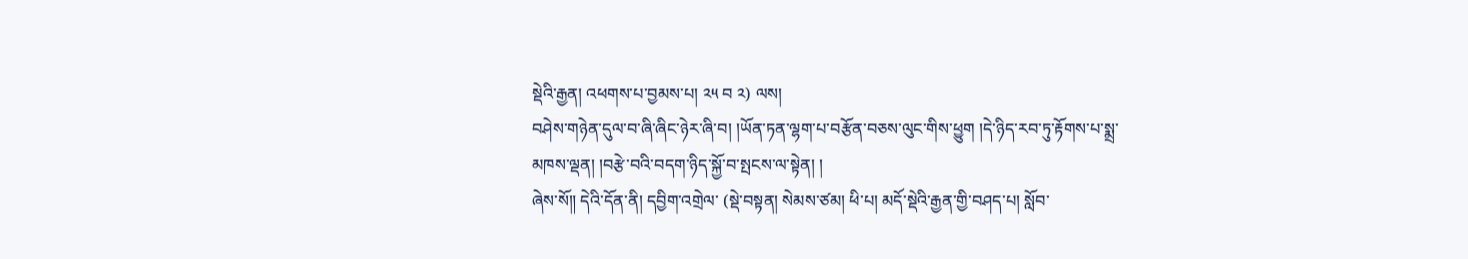སྡེའི་རྒྱན། འཕགས་པ་བྱམས་པ། ༢༥ བ ༢) ལས།
བཤེས་གཉེན་དུལ་བ་ཞི་ཞིང་ཉེར་ཞི་བ། །ཡོན་ཏན་ལྷག་པ་བརྩོན་བཅས་ལུང་གིས་ཕྱུག །དེ་ཉིད་རབ་ཏུ་རྟོགས་པ་སྨྲ་མཁས་ལྡན། །བརྩེ་བའི་བདག་ཉིད་སྐྱོ་བ་སྤངས་ལ་སྟེན། །
ཞེས་སོ༎ དེའི་དོན་ནི། དབྱིག་འགྲེལ་ (སྡེ་བསྟན། སེམས་ཙམ། ཕི་པ། མདོ་སྡེའི་རྒྱན་གྱི་བཤད་པ། སློབ་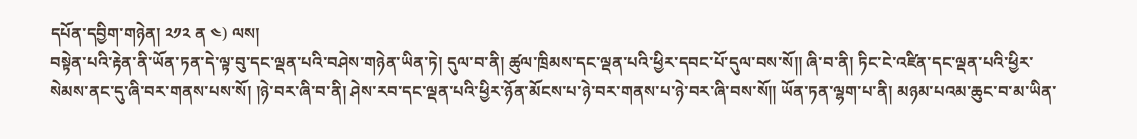དཔོན་དབྱིག་གཉེན། ༢༡༢ ན ༤) ལས།
བསྟེན་པའི་རྟེན་ནི་ཡོན་ཏན་དེ་ལྟ་བུ་དང་ལྡན་པའི་བཤེས་གཉེན་ཡིན་ཏེ། དུལ་བ་ནི། ཚུལ་ཁྲིམས་དང་ལྡན་པའི་ཕྱིར་དབང་པོ་དུལ་བས་སོ༎ ཞི་བ་ནི། ཏིང་ངེ་འཛིན་དང་ལྡན་པའི་ཕྱིར་སེམས་ནང་དུ་ཞི་བར་གནས་པས་སོ། །ཉེ་བར་ཞི་བ་ནི། ཤེས་རབ་དང་ལྡན་པའི་ཕྱིར་ཉོན་མོངས་པ་ཉེ་བར་གནས་པ་ཉེ་བར་ཞི་བས་སོ༎ ཡོན་ཏན་ལྷག་པ་ནི། མཉམ་པའམ་ཆུང་བ་མ་ཡིན་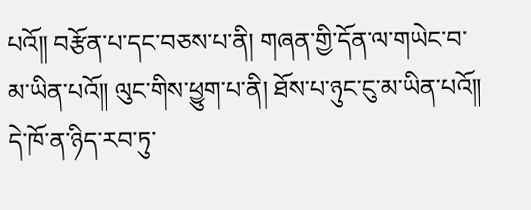པའོ༎ བརྩོན་པ་དང་བཅས་པ་ནི། གཞན་གྱི་དོན་ལ་གཡེང་བ་མ་ཡིན་པའོ༎ ལུང་གིས་ཕྱུག་པ་ནི། ཐོས་པ་ཉུང་ངུ་མ་ཡིན་པའོ༎ དེ་ཁོ་ན་ཉིད་རབ་ཏུ་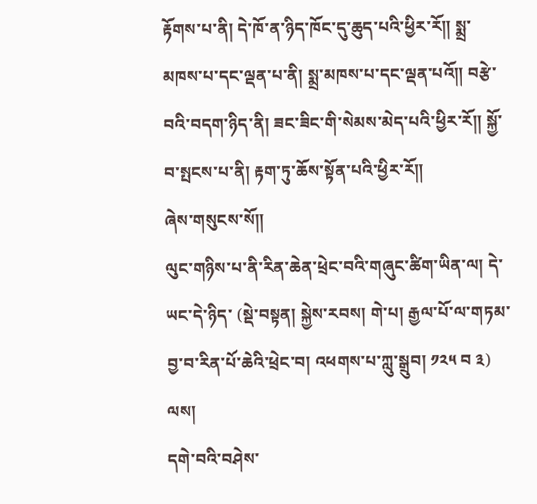རྟོགས་པ་ནི། དེ་ཁོ་ན་ཉིད་ཁོང་དུ་ཆུད་པའི་ཕྱིར་རོ༎ སྨྲ་མཁས་པ་དང་ལྡན་པ་ནི། སྨྲ་མཁས་པ་དང་ལྡན་པའོ༎ བརྩེ་བའི་བདག་ཉིད་ནི། ཟང་ཟིང་གི་སེམས་མེད་པའི་ཕྱིར་རོ༎ སྐྱོ་བ་སྤངས་པ་ནི། རྟག་ཏུ་ཆོས་སྟོན་པའི་ཕྱིར་རོ༎
ཞེས་གསུངས་སོ༎
ལུང་གཉིས་པ་ནི་རིན་ཆེན་ཕྲེང་བའི་གཞུང་ཚིག་ཡིན་ལ། དེ་ཡང་དེ་ཉིད་ (སྡེ་བསྟན། སྐྱེས་རབས། གེ་པ། རྒྱལ་པོ་ལ་གཏམ་བྱ་བ་རིན་པོ་ཆེའི་ཕྲེང་བ། འཕགས་པ་ཀླུ་སྒྲུབ། ༡༢༥ བ ༣) ལས།
དགེ་བའི་བཤེས་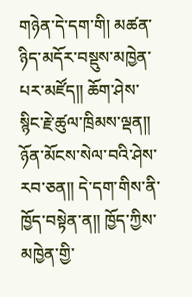གཉེན་དེ་དག་གི། མཚན་ཉིད་མདོར་བསྡུས་མཁྱེན་པར་མཛོད༎ ཆོག་ཤེས་སྙིང་རྗེ་ཚུལ་ཁྲིམས་ལྡན༎ ཉོན་མོངས་སེལ་བའི་ཤེས་རབ་ཅན༎ དེ་དག་གིས་ནི་ཁྱོད་བསྟེན་ན༎ ཁྱོད་ཀྱིས་མཁྱེན་གྱི་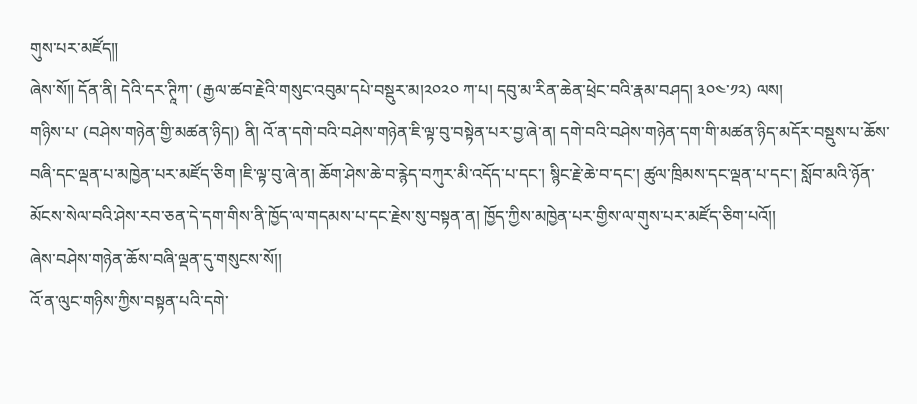གུས་པར་མཛོད༎
ཞེས་སོ༎ དོན་ནི། དེའི་དར་ཊཱིཀ་ (རྒྱལ་ཚབ་རྗེའི་གསུང་འབུམ་དཔེ་བསྡུར་མ།༢༠༢༠ ཀ་པ། དབུ་མ་རིན་ཆེན་ཕྲེང་བའི་རྣམ་བཤད། ༣༠༤་༡༢) ལས།
གཉིས་པ་ (བཤེས་གཉེན་གྱི་མཚན་ཉིད།) ནི། འོ་ན་དགེ་བའི་བཤེས་གཉེན་ཇི་ལྟ་བུ་བསྟེན་པར་བྱ་ཞེ་ན། དགེ་བའི་བཤེས་གཉེན་དག་གི་མཚན་ཉིད་མདོར་བསྡུས་པ་ཆོས་བཞི་དང་ལྡན་པ་མཁྱེན་པར་མཛོད་ཅིག །ཇི་ལྟ་བུ་ཞེ་ན། ཆོག་ཤེས་ཆེ་བ་རྙེད་བཀུར་མི་འདོད་པ་དང་། སྙིང་རྗེ་ཆེ་བ་དང་། ཚུལ་ཁྲིམས་དང་ལྡན་པ་དང་། སློབ་མའི་ཉོན་མོངས་སེལ་བའི་ཤེས་རབ་ཅན་དེ་དག་གིས་ནི་ཁྱོད་ལ་གདམས་པ་དང་རྗེས་སུ་བསྟན་ན། ཁྱོད་ཀྱིས་མཁྱེན་པར་གྱིས་ལ་གུས་པར་མཛོད་ཅིག་པའོ།།
ཞེས་བཤེས་གཉེན་ཆོས་བཞི་ལྡན་དུ་གསུངས་སོ།།
འོ་ན་ལུང་གཉིས་ཀྱིས་བསྟན་པའི་དགེ་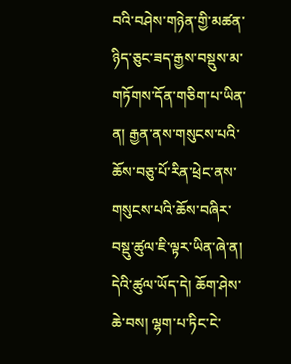བའི་བཤེས་གཉེན་གྱི་མཚན་ཉིད་ཅུང་ཟད་རྒྱས་བསྡུས་མ་གཏོགས་དོན་གཅིག་པ་ཡིན་ན། རྒྱན་ནས་གསུངས་པའི་ཆོས་བཅུ་པོ་རིན་ཕྲེང་ནས་གསུངས་པའི་ཆོས་བཞིར་བསྡུ་ཚུལ་ཇི་ལྟར་ཡིན་ཞེ་ན། དེའི་ཚུལ་ཡོད་དེ། ཆོག་ཤེས་ཆེ་བས། ལྷག་པ་ཏིང་ངེ་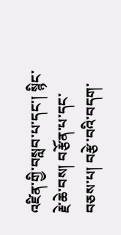འཛིན་གྱི་བསླབ་པ་དང་། སྙིང་རྗེ་ཆེ་བས། བརྩོན་པ་དང་བཅས་པ། བརྩེ་བའི་བདག་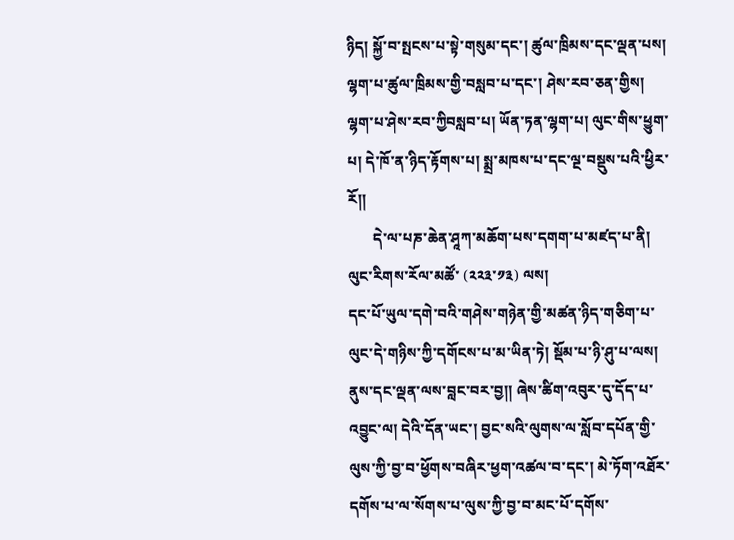ཉིད། སྐྱོ་བ་སྤངས་པ་སྟེ་གསུམ་དང་། ཚུལ་ཁྲིམས་དང་ལྡན་པས། ལྷག་པ་ཚུལ་ཁྲིམས་གྱི་བསླབ་པ་དང་། ཤེས་རབ་ཅན་གྱིས། ལྷག་པ་ཤེས་རབ་ཀྱིབསླབ་པ། ཡོན་ཏན་ལྷག་པ། ལུང་གིས་ཕྱུག་པ། དེ་ཁོ་ན་ཉིད་རྟོགས་པ། སྨྲ་མཁས་པ་དང་ལྔ་བསྡུས་པའི་ཕྱིར་རོ༎
       དེ་ལ་པཎ་ཆེན་ཤཱཀ་མཆོག་པས་དགག་པ་མཛད་པ་ནི། ལུང་རིགས་རོལ་མཚོ་ (༢༢༣་༡༣) ལས།
དང་པོ་ཡུལ་དགེ་བའི་གཤེས་གཉེན་གྱི་མཚན་ཉིད་གཅིག་པ་ལུང་དེ་གཉིས་ཀྱི་དགོངས་པ་མ་ཡིན་ཏེ། སྡོམ་པ་ཉི་ཤུ་པ་ལས། ནུས་དང་ལྡན་ལས་བླང་བར་བྱ༎ ཞེས་ཚིག་འབུར་དུ་དོད་པ་འབྱུང་ལ། དེའི་དོན་ཡང་། བྱང་སའི་ལུགས་ལ་སློབ་དཔོན་གྱི་ལུས་ཀྱི་བྱ་བ་ཕྱོགས་བཞིར་ཕྱག་འཚལ་བ་དང་། མེ་ཏོག་འཐོར་དགོས་པ་ལ་སོགས་པ་ལུས་ཀྱི་བྱ་བ་མང་པོ་དགོས་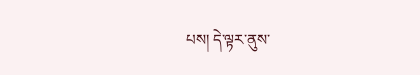པས། དེ་ལྟར་ནུས་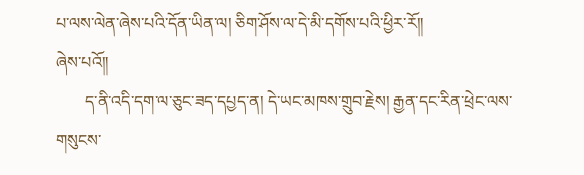པ་ལས་ལེན་ཞེས་པའི་དོན་ཡིན་ལ། ཅིག་ཤོས་ལ་དེ་མི་དགོས་པའི་ཕྱིར་རོ༎
ཞེས་པའོ༎
       ད་ནི་འདི་དག་ལ་ཅུང་ཟད་དཔྱད་ན། དེ་ཡང་མཁས་གྲུབ་རྗེས། རྒྱན་དང་རིན་ཕྲེང་ལས་གསུངས་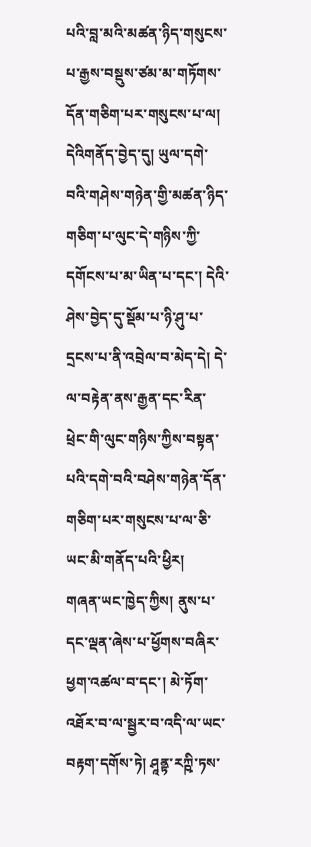པའི་བླ་མའི་མཚན་ཉིད་གསུངས་པ་རྒྱས་བསྡུས་ཙམ་མ་གཏོགས་དོན་གཅིག་པར་གསུངས་པ་ལ།  དེའིགནོད་བྱེད་དུ། ཡུལ་དགེ་བའི་གཤེས་གཉེན་གྱི་མཚན་ཉིད་གཅིག་པ་ལུང་དེ་གཉིས་ཀྱི་དགོངས་པ་མ་ཡིན་པ་དང་། དེའི་ཤེས་བྱེད་དུ་སྡོམ་པ་ཉི་ཤུ་པ་དྲངས་པ་ནི་འབྲེལ་བ་མེད་དེ། དེ་ལ་བརྟེན་ནས་རྒྱན་དང་རིན་ཕྲེང་གི་ལུང་གཉིས་ཀྱིས་བསྟན་པའི་དགེ་བའི་བཤེས་གཉེན་དོན་གཅིག་པར་གསུངས་པ་ལ་ཅི་ཡང་མི་གནོད་པའི་ཕྱིར།
གཞན་ཡང་ཁྱེད་ཀྱིས། ནུས་པ་དང་ལྡན་ཞེས་པ་ཕྱོགས་བཞིར་ཕྱག་འཚལ་བ་དང་། མེ་ཏོག་འཐོར་བ་ལ་སྦྱར་བ་འདི་ལ་ཡང་བརྟག་དགོས་ཏེ། ཤཱནྟ་རཀྵི་ཏས་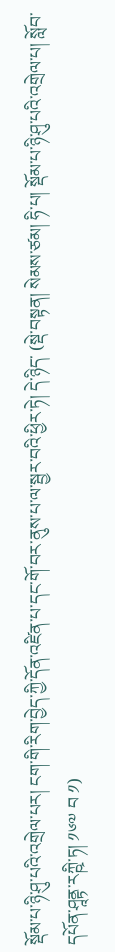སྡོམ་པ་ཉི་ཤུ་པའི་འགྲེལ་པར། ངག་གི་རིག་བྱེད་ཀྱི་དོན་འཛིན་པ་དང་གོ་བར་ནུས་པ་ལ་སྦྱར་བའི་ཕྱིར་ཏེ། དེ་ཉིད་ (སྡེ་བསྟན། སེམས་ཙམ། ཧི་པ། སྡོམ་པ་ཉི་ཤུ་པའི་འགྲེལ་པ། སློབ་དཔོན་ཤཱནྟ་རཀྵི་ཏ། ༡༦༧ བ ༡)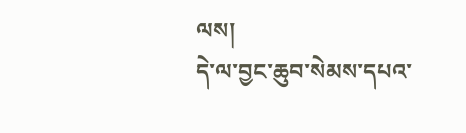ལས།
དེ་ལ་བྱང་ཆུབ་སེམས་དཔའ་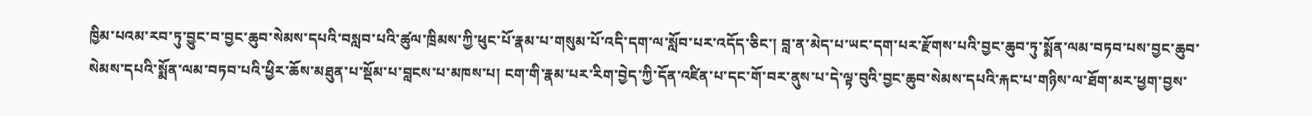ཁྱིམ་པའམ་རབ་ཏུ་བྱུང་བ་བྱང་ཆུབ་སེམས་དཔའི་བསླབ་པའི་ཚུལ་ཁྲིམས་ཀྱི་ཕུང་པོ་རྣམ་པ་གསུམ་པོ་འདི་དག་ལ་སློབ་པར་འདོད་ཅིང་། བླ་ན་མེད་པ་ཡང་དག་པར་རྫོགས་པའི་བྱང་ཆུབ་ཏུ་སྨོན་ལམ་བཏབ་པས་བྱང་ཆུབ་སེམས་དཔའི་སྨོན་ལམ་བཏབ་པའི་ཕྱིར་ཆོས་མཐུན་པ་སྡོམ་པ་བླངས་པ་མཁས་པ། ངག་གི་རྣམ་པར་རིག་བྱེད་ཀྱི་དོན་འཛིན་པ་དང་གོ་བར་ནུས་པ་དེ་ལྟ་བུའི་བྱང་ཆུབ་སེམས་དཔའི་རྐང་པ་གཉིས་ལ་ཐོག་མར་ཕྱག་བྱས་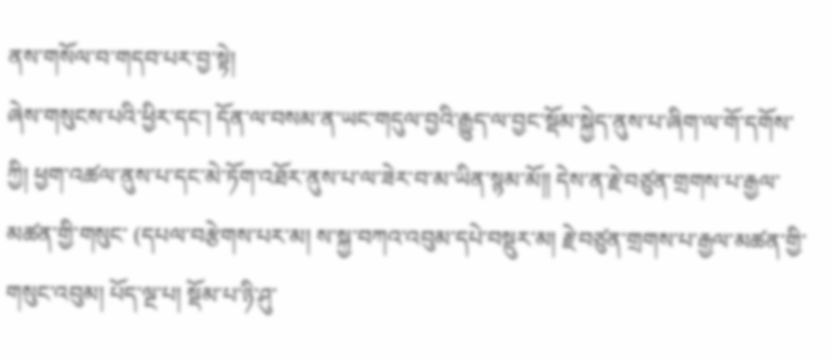ནས་གསོལ་བ་གདབ་པར་བྱ་སྟེ།
ཞེས་གསུངས་པའི་ཕྱིར་དང་། དོན་ལ་བསམ་ན་ཡང་གདུལ་བྱའི་རྒྱུད་ལ་བྱང་སྡོམ་སྐྱེད་ནུས་པ་ཞིག་ལ་གོ་དགོས་ཀྱི། ཕྱག་འཚལ་ནུས་པ་དང་མེ་ཏོག་འཐོར་ནུས་པ་ལ་ཟེར་བ་མ་ཡིན་སྙམ་མོ༎ དེས་ན་རྗེ་བཙུན་གྲགས་པ་རྒྱལ་མཚན་གྱི་གསུང་ (དཔལ་བརྩེགས་པར་མ། ས་སྐྱ་བཀའ་འབུམ་དཔེ་བསྡུར་མ། རྗེ་བཙུན་གྲགས་པ་རྒྱལ་མཚན་གྱི་གསུང་འབུམ། པོད་ལྔ་པ། སྡོམ་པ་ཉི་ཤུ་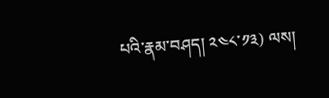པའི་རྣམ་བཤད། ༢༤༨་༡༣) ལས།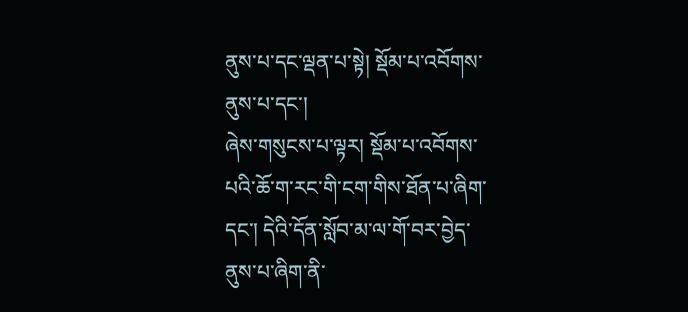ནུས་པ་དང་ལྡན་པ་སྟེ། སྡོམ་པ་འབོགས་ནུས་པ་དང་།
ཞེས་གསུངས་པ་ལྟར། སྡོམ་པ་འབོགས་པའི་ཆོ་ག་རང་གི་ངག་གིས་ཐོན་པ་ཞིག་དང་། དེའི་དོན་སློབ་མ་ལ་གོ་བར་བྱེད་ནུས་པ་ཞིག་ནི་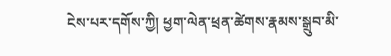ངེས་པར་དགོས་ཀྱི། ཕྱག་ལེན་ཕྲན་ཚེགས་རྣམས་སྒྲུབ་མི་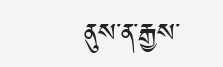ནུས་ན་རྒྱས་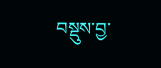བསྡུས་བྱ་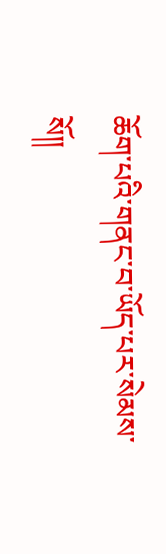ཆོག་པའི་གནང་བ་ཡོད་པར་སེམས་སོ༎